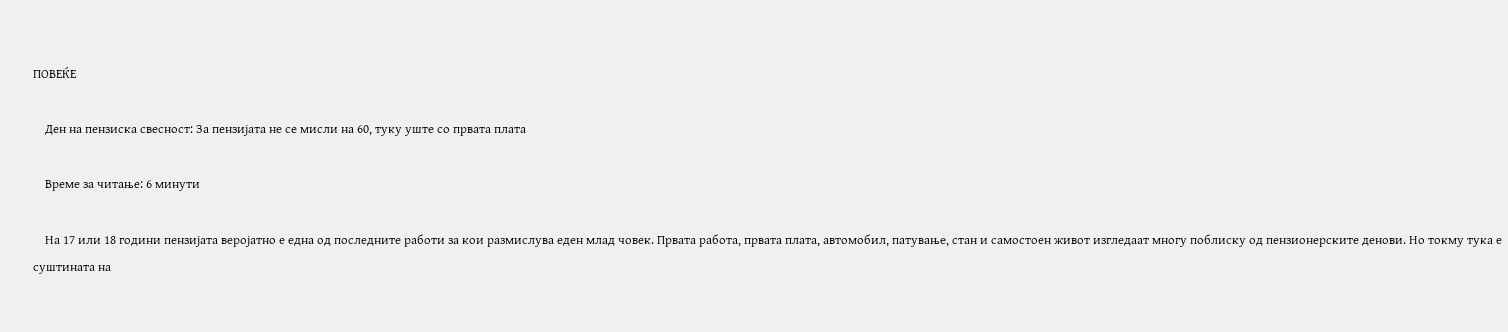ПОВЕЌЕ

    Ден на пензиска свесност: За пензијата не се мисли на 60, туку уште со првата плата

    Време зa читање: 6 минути

    На 17 или 18 години пензијата веројатно е една од последните работи за кои размислува еден млад човек. Првата работа, првата плата, автомобил, патување, стан и самостоен живот изгледаат многу поблиску од пензионерските денови. Но токму тука е суштината на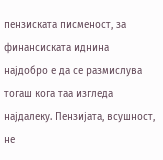пензиската писменост, за финансиската иднина најдобро е да се размислува тогаш кога таа изгледа најдалеку. Пензијата, всушност, не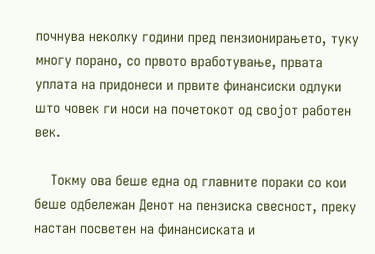почнува неколку години пред пензионирањето, туку многу порано, со првото вработување, првата уплата на придонеси и првите финансиски одлуки што човек ги носи на почетокот од својот работен век.

    Токму ова беше една од главните пораки со кои беше одбележан Денот на пензиска свесност, преку настан посветен на финансиската и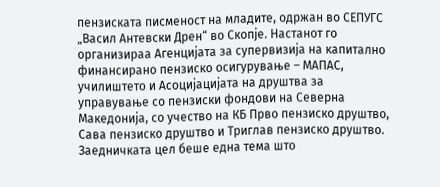пензиската писменост на младите, одржан во СЕПУГС „Васил Антевски Дрен“ во Скопје. Настанот го организираа Агенцијата за супервизија на капитално финансирано пензиско осигурување – МАПАС, училиштето и Асоцијацијата на друштва за управување со пензиски фондови на Северна Македонија, со учество на КБ Прво пензиско друштво, Сава пензиско друштво и Триглав пензиско друштво. Заедничката цел беше една тема што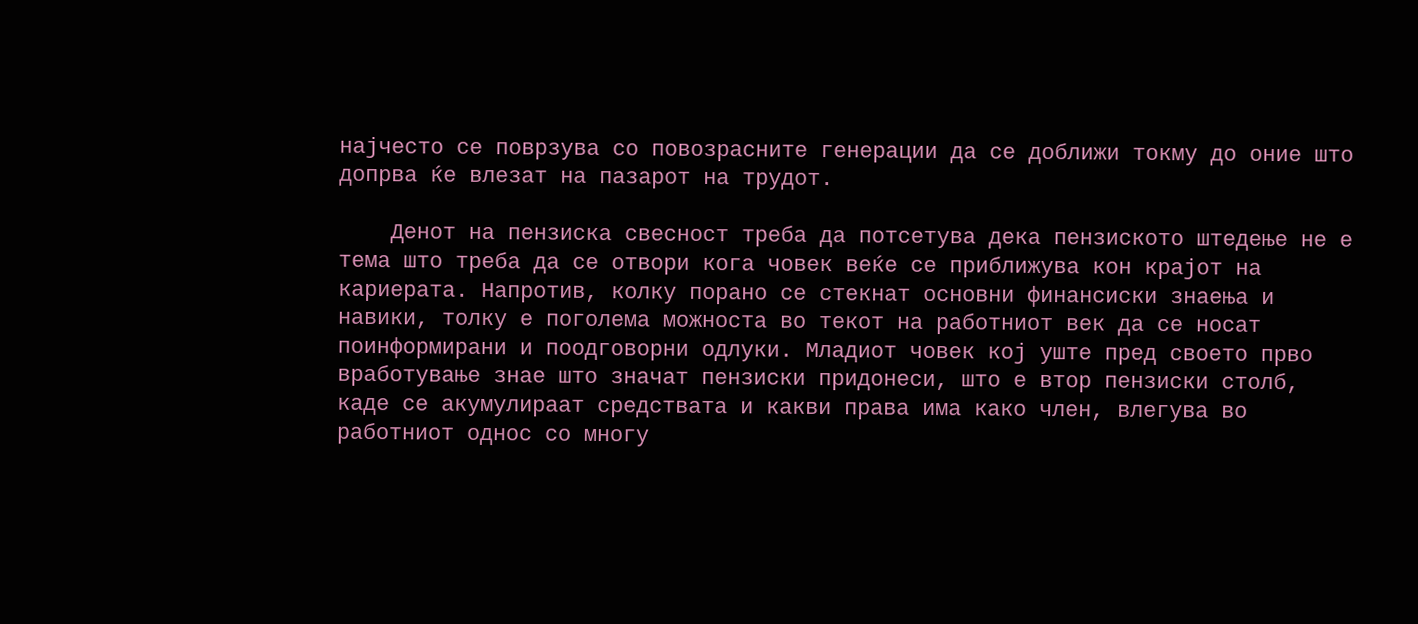најчесто се поврзува со повозрасните генерации да се доближи токму до оние што допрва ќе влезат на пазарот на трудот.

    Денот на пензиска свесност треба да потсетува дека пензиското штедење не е тема што треба да се отвори кога човек веќе се приближува кон крајот на кариерата. Напротив, колку порано се стекнат основни финансиски знаења и навики, толку е поголема можноста во текот на работниот век да се носат поинформирани и поодговорни одлуки. Младиот човек кој уште пред своето прво вработување знае што значат пензиски придонеси, што е втор пензиски столб, каде се акумулираат средствата и какви права има како член, влегува во работниот однос со многу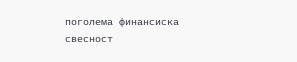поголема финансиска свесност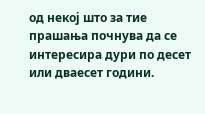од некој што за тие прашања почнува да се интересира дури по десет или дваесет години.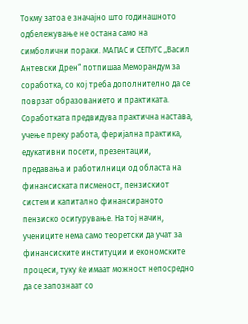Токму затоа е значајно што годинашното одбележување не остана само на симболични пораки. МАПАС и СЕПУГС „Васил Антевски Дрен“ потпишаа Меморандум за соработка, со кој треба дополнително да се поврзат образованието и практиката. Соработката предвидува практична настава, учење преку работа, феријална практика, едукативни посети, презентации, предавања и работилници од областа на финансиската писменост, пензискиот систем и капитално финансираното пензиско осигурување. На тој начин, учениците нема само теоретски да учат за финансиските институции и економските процеси, туку ќе имаат можност непосредно да се запознаат со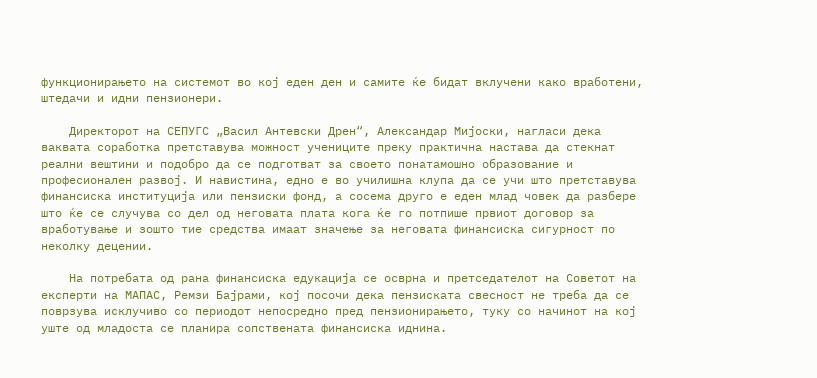функционирањето на системот во кој еден ден и самите ќе бидат вклучени како вработени, штедачи и идни пензионери.

    Директорот на СЕПУГС „Васил Антевски Дрен“, Александар Мијоски, нагласи дека ваквата соработка претставува можност учениците преку практична настава да стекнат реални вештини и подобро да се подготват за своето понатамошно образование и професионален развој. И навистина, едно е во училишна клупа да се учи што претставува финансиска институција или пензиски фонд, а сосема друго е еден млад човек да разбере што ќе се случува со дел од неговата плата кога ќе го потпише првиот договор за вработување и зошто тие средства имаат значење за неговата финансиска сигурност по неколку децении.

    На потребата од рана финансиска едукација се осврна и претседателот на Советот на експерти на МАПАС, Ремзи Бајрами, кој посочи дека пензиската свесност не треба да се поврзува исклучиво со периодот непосредно пред пензионирањето, туку со начинот на кој уште од младоста се планира сопствената финансиска иднина.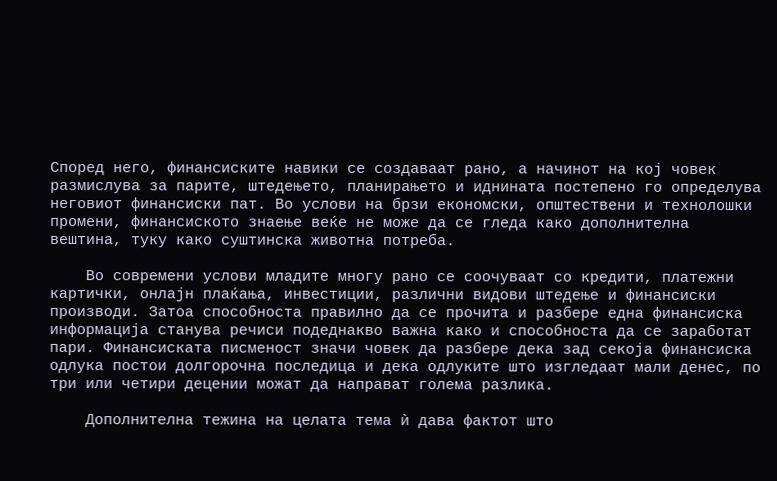Според него, финансиските навики се создаваат рано, а начинот на кој човек размислува за парите, штедењето, планирањето и иднината постепено го определува неговиот финансиски пат. Во услови на брзи економски, општествени и технолошки промени, финансиското знаење веќе не може да се гледа како дополнителна вештина, туку како суштинска животна потреба.

    Во современи услови младите многу рано се соочуваат со кредити, платежни картички, онлајн плаќања, инвестиции, различни видови штедење и финансиски производи. Затоа способноста правилно да се прочита и разбере една финансиска информација станува речиси подеднакво важна како и способноста да се заработат пари. Финансиската писменост значи човек да разбере дека зад секоја финансиска одлука постои долгорочна последица и дека одлуките што изгледаат мали денес, по три или четири децении можат да направат голема разлика.

    Дополнителна тежина на целата тема ѝ дава фактот што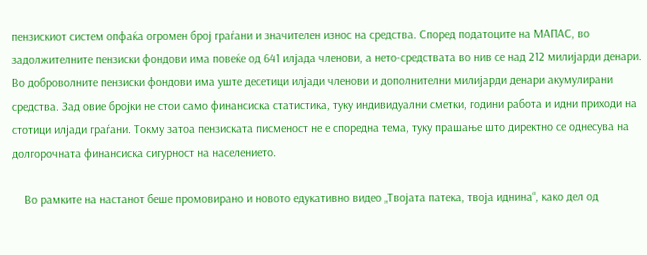пензискиот систем опфаќа огромен број граѓани и значителен износ на средства. Според податоците на МАПАС, во задолжителните пензиски фондови има повеќе од 641 илјада членови, а нето-средствата во нив се над 212 милијарди денари. Во доброволните пензиски фондови има уште десетици илјади членови и дополнителни милијарди денари акумулирани средства. Зад овие бројки не стои само финансиска статистика, туку индивидуални сметки, години работа и идни приходи на стотици илјади граѓани. Токму затоа пензиската писменост не е споредна тема, туку прашање што директно се однесува на долгорочната финансиска сигурност на населението.

    Во рамките на настанот беше промовирано и новото едукативно видео „Твојата патека, твоја иднина“, како дел од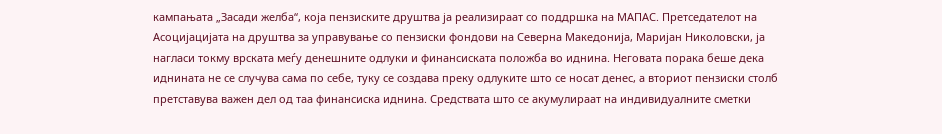кампањата „Засади желба“, која пензиските друштва ја реализираат со поддршка на МАПАС. Претседателот на Асоцијацијата на друштва за управување со пензиски фондови на Северна Македонија, Маријан Николовски, ја нагласи токму врската меѓу денешните одлуки и финансиската положба во иднина. Неговата порака беше дека иднината не се случува сама по себе, туку се создава преку одлуките што се носат денес, а вториот пензиски столб претставува важен дел од таа финансиска иднина. Средствата што се акумулираат на индивидуалните сметки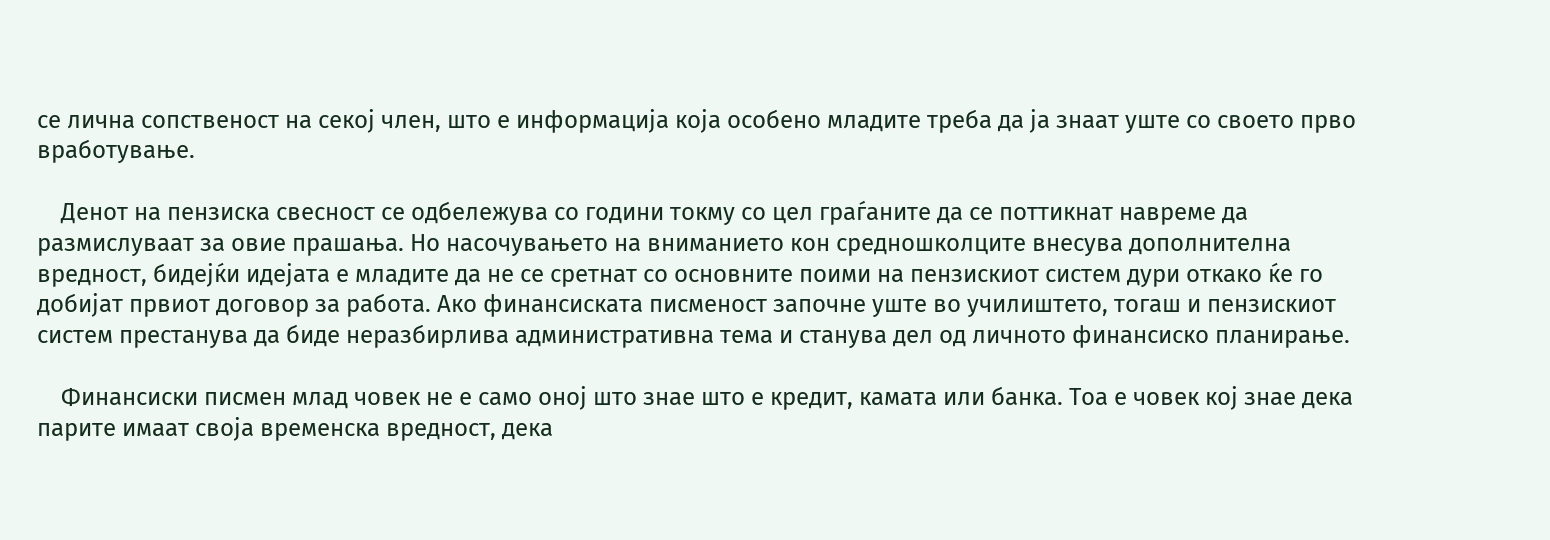се лична сопственост на секој член, што е информација која особено младите треба да ја знаат уште со своето прво вработување.

    Денот на пензиска свесност се одбележува со години токму со цел граѓаните да се поттикнат навреме да размислуваат за овие прашања. Но насочувањето на вниманието кон средношколците внесува дополнителна вредност, бидејќи идејата е младите да не се сретнат со основните поими на пензискиот систем дури откако ќе го добијат првиот договор за работа. Ако финансиската писменост започне уште во училиштето, тогаш и пензискиот систем престанува да биде неразбирлива административна тема и станува дел од личното финансиско планирање.

    Финансиски писмен млад човек не е само оној што знае што е кредит, камата или банка. Тоа е човек кој знае дека парите имаат своја временска вредност, дека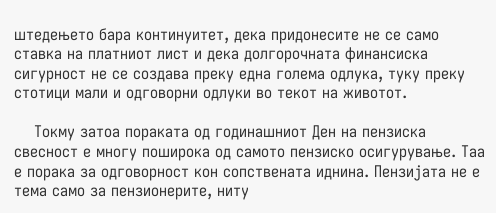штедењето бара континуитет, дека придонесите не се само ставка на платниот лист и дека долгорочната финансиска сигурност не се создава преку една голема одлука, туку преку стотици мали и одговорни одлуки во текот на животот.

    Токму затоа пораката од годинашниот Ден на пензиска свесност е многу поширока од самото пензиско осигурување. Таа е порака за одговорност кон сопствената иднина. Пензијата не е тема само за пензионерите, ниту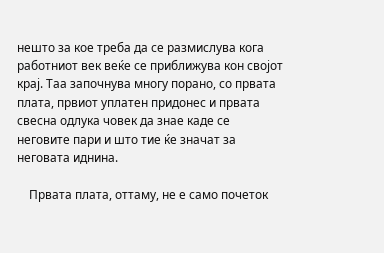нешто за кое треба да се размислува кога работниот век веќе се приближува кон својот крај. Таа започнува многу порано, со првата плата, првиот уплатен придонес и првата свесна одлука човек да знае каде се неговите пари и што тие ќе значат за неговата иднина.

    Првата плата, оттаму, не е само почеток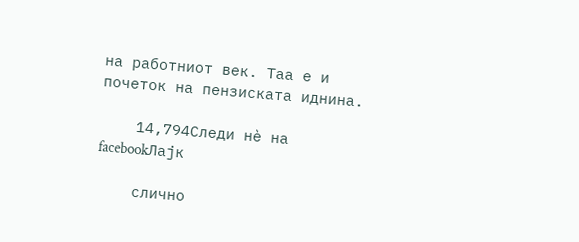на работниот век. Таа е и почеток на пензиската иднина.

    14,794Следи нè на facebookЛајк

    слично